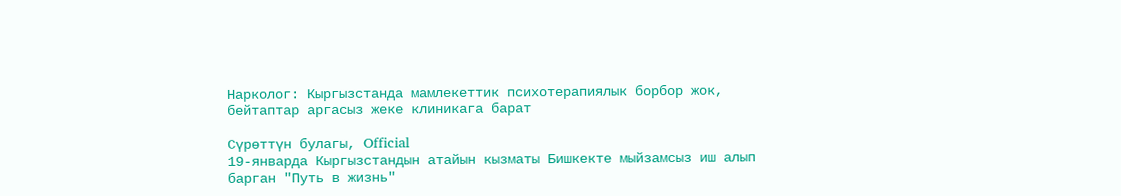Нарколог: Кыргызстанда мамлекеттик психотерапиялык борбор жок, бейтаптар аргасыз жеке клиникага барат

Сүрөттүн булагы, Official
19-январда Кыргызстандын атайын кызматы Бишкекте мыйзамсыз иш алып барган "Путь в жизнь"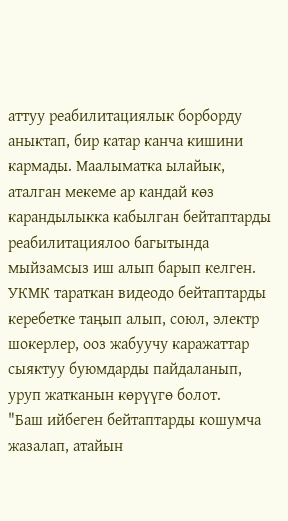аттуу реабилитациялык борборду аныктап, бир катар канча кишини кармады. Маалыматка ылайык, аталган мекеме ар кандай көз карандылыкка кабылган бейтаптарды реабилитациялоо багытында мыйзамсыз иш алып барып келген.
УКМК тараткан видеодо бейтаптарды керебетке таңып алып, союл, электр шокерлер, ооз жабуучу каражаттар сыяктуу буюмдарды пайдаланып, уруп жатканын көрүүгө болот.
"Баш ийбеген бейтаптарды кошумча жазалап, атайын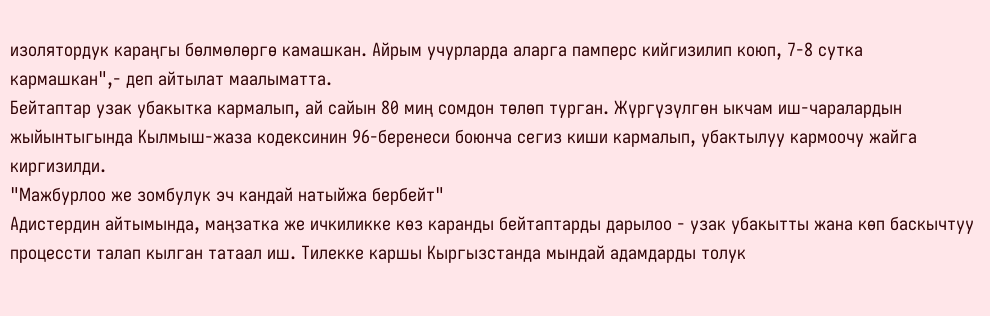изолятордук караңгы бөлмөлөргө камашкан. Айрым учурларда аларга памперс кийгизилип коюп, 7-8 сутка кармашкан",- деп айтылат маалыматта.
Бейтаптар узак убакытка кармалып, ай сайын 80 миң сомдон төлөп турган. Жүргүзүлгөн ыкчам иш-чаралардын жыйынтыгында Кылмыш-жаза кодексинин 96-беренеси боюнча сегиз киши кармалып, убактылуу кармоочу жайга киргизилди.
"Мажбурлоо же зомбулук эч кандай натыйжа бербейт"
Адистердин айтымында, маңзатка же ичкиликке көз каранды бейтаптарды дарылоо - узак убакытты жана көп баскычтуу процессти талап кылган татаал иш. Тилекке каршы Кыргызстанда мындай адамдарды толук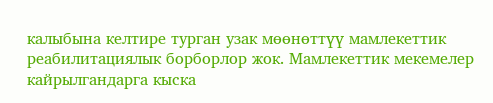калыбына келтире турган узак мөөнөттүү мамлекеттик реабилитациялык борборлор жок. Мамлекеттик мекемелер кайрылгандарга кыска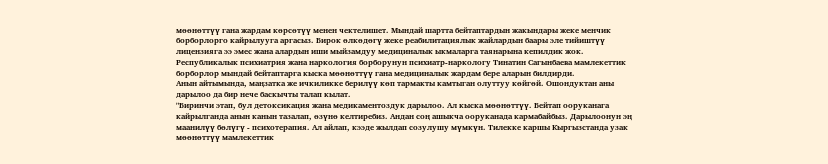мөөнөттүү гана жардам көрсөтүү менен чектелишет. Мындай шартта бейтаптардын жакындары жеке менчик борборлорго кайрылууга аргасыз. Бирок өлкөдөгү жеке реабилитациялык жайлардын баары эле тийиштүү лицензияга ээ эмес жана алардын иши мыйзамдуу медициналык ыкмаларга таянарына кепилдик жок.
Республикалык психиатрия жана наркология борборунун психиатр-наркологу Тинатин Сагынбаева мамлекеттик борборлор мындай бейтаптарга кыска мөөнөттүү гана медициналык жардам бере аларын билдирди.
Анын айтымында, маңзатка же ичкиликке берилүү көп тармакты камтыган олуттуу көйгөй. Ошондуктан аны дарылоо да бир нече баскычты талап кылат.
"Биринчи этап, бул детоксикация жана медикаментоздук дарылоо. Ал кыска мөөнөттүү. Бейтап ооруканага кайрылганда анын канын тазалап, өзүнө келтиребиз. Андан соң ашыкча ооруканада кармабайбыз. Дарылоонун эң маанилүү бөлүгү - психотерапия. Ал айлап, кээде жылдап созулушу мүмкүн. Тилекке каршы Кыргызстанда узак мөөнөттүү мамлекеттик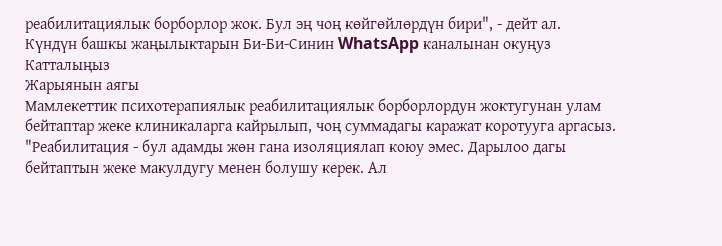реабилитациялык борборлор жок. Бул эң чоң көйгөйлөрдүн бири", - дейт ал.
Күндүн башкы жаңылыктарын Би-Би-Синин WhatsApp каналынан окуңуз
Катталыңыз
Жарыянын аягы
Мамлекеттик психотерапиялык реабилитациялык борборлордун жоктугунан улам бейтаптар жеке клиникаларга кайрылып, чоң суммадагы каражат коротууга аргасыз.
"Реабилитация - бул адамды жөн гана изоляциялап коюу эмес. Дарылоо дагы бейтаптын жеке макулдугу менен болушу керек. Ал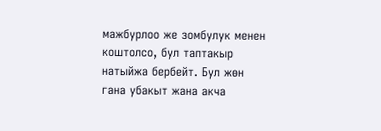мажбурлоо же зомбулук менен коштолсо, бул таптакыр натыйжа бербейт. Бул жөн гана убакыт жана акча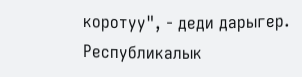коротуу", - деди дарыгер.
Республикалык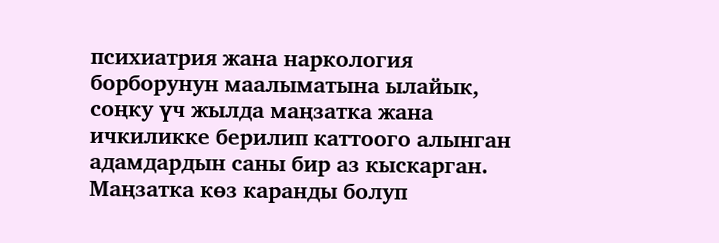психиатрия жана наркология борборунун маалыматына ылайык, соңку үч жылда маңзатка жана ичкиликке берилип каттоого алынган адамдардын саны бир аз кыскарган.
Маңзатка көз каранды болуп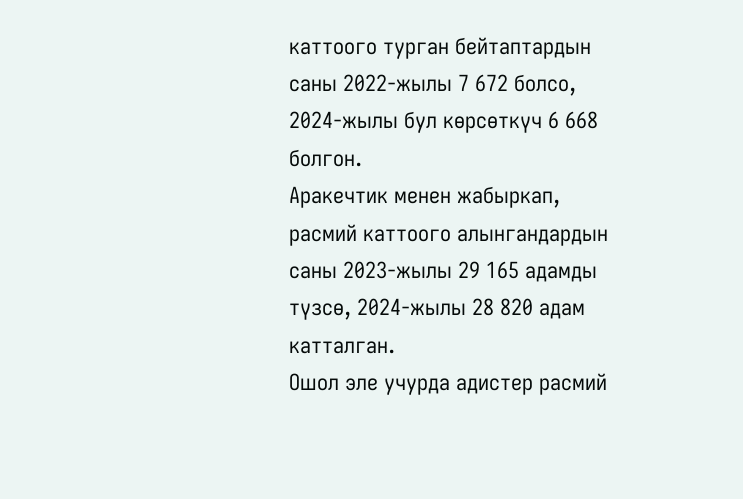каттоого турган бейтаптардын саны 2022-жылы 7 672 болсо, 2024-жылы бул көрсөткүч 6 668 болгон.
Аракечтик менен жабыркап, расмий каттоого алынгандардын саны 2023-жылы 29 165 адамды түзсө, 2024-жылы 28 820 адам катталган.
Ошол эле учурда адистер расмий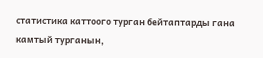статистика каттоого турган бейтаптарды гана камтый турганын,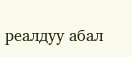реалдуу абал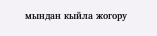мындан кыйла жогору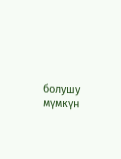болушу мүмкүн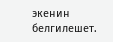экенин белгилешет.